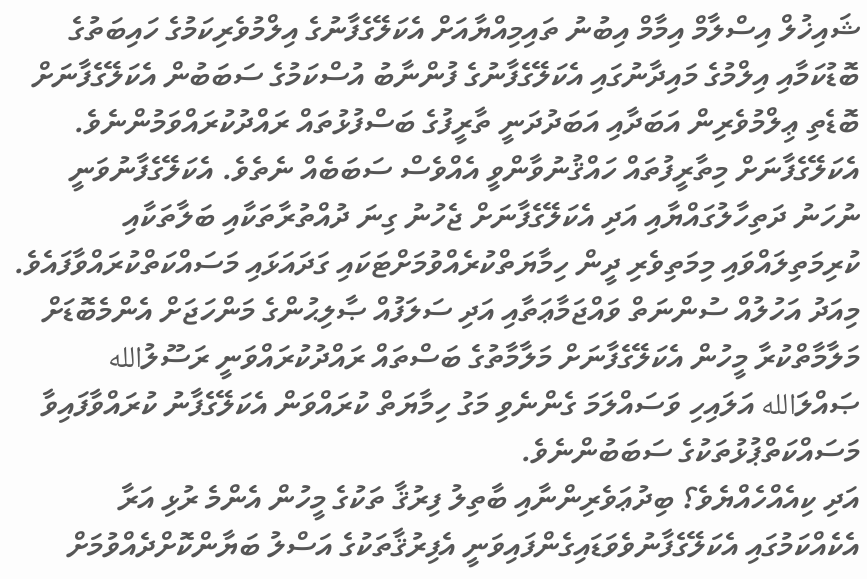ޝައިޚުލް އިސްލާމް އިމާމް އިބުނު ތައިމިއްޔާއަށް އެކަލޭގެފާނުގެ އިލްމުވެރިކަމުގެ ހައިބަތުގެ ބޮޑުކަމާއި އިލްމުގެ މައިދާނުގައި އެކަލޭގެފާނުގެ ފުންނާބު އުސްކަމުގެ ސަބަބުން އެކަލޭގެފާނަށް ބޮޑެތި ޢިލްމުވެރިން އަބަދާއި އަބަދުދަނީ ތާރީފުގެ ބަސްފުޅުތައް ރައްދުކުރައްވަމުންނެވެ. އެކަލޭގެފާނަށް މިތާރީފުތައް ހައްޤުނުވާންވީ އެއްވެސް ސަބަބެއް ނެތެވެ. އެކަލޭގެފާނުވަނީ ނުހަނު ދަތިހާލުގައްޔާއި އަދި އެކަލޭގެފާނަށް ޖެހުނު ގިނަ ދުއްތުރާތަކާއި ބަލާތަކާއި ކުރިމަތިލައްވައި މިމަތިވެރި ދީން ހިމާޔަތްކުރެއްވުމަށްޓަކައި ގަދައަޅައި މަސައްކަތްކުރައްވާފައެވެ. މިއަދު އަހުލުއް ސުންނަތް ވައްޖަމާޢަތާއި އަދި ސަލަފުއް ޞާލިޙުންގެ މަންހަޖަށް އެންމެބޮޑަށް މަލާމާތްކުރާ މީހުން އެކަލޭގެފާނަށް މަލާމާތުގެ ބަސްތައް ރައްދުކުރައްވަނީ ރަސޫލުالله ޞައްލަالله އަލައިހި ވަސައްލަމަ ގެންނެވި މަގު ހިމާޔަތް ކުރައްވަން އެކަލޭގެފާނު ކުރައްވާފައިވާ މަސައްކަތްޕުޅުތަކުގެ ސަބަބުންނެވެ.
އަދި ކިއެއްހެއްޔެވެ؟ ބިދުޢަވެރިންނާއި ބާތިލު ފިރުޤާ ތަކުގެ މީހުން އެންމެ ރުޅި އަރާ އެކެއްކަމުގައި އެކަލޭގެފާނުވެވަޑައިގެންފައިވަނީ އެފިރުޤާތަކުގެ އަސްލު ބަޔާންކޮށްދެއްވުމަށް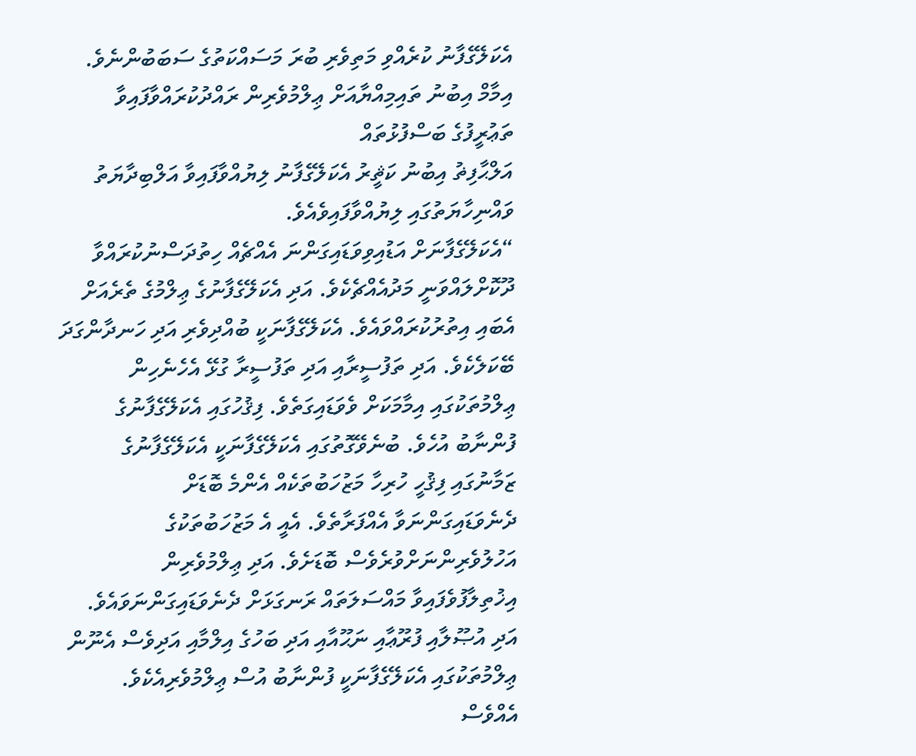އެކަލޭގެފާނު ކުރެއްވި މަތިވެރި ބުރަ މަސައްކަތުގެ ސަބަބުންނެވެ.
އިމާމް އިބުނު ތައިމިއްޔާއަށް ޢިލްމުވެރިން ރައްދުކުރައްވާފައިވާ ތަޢުރީފުގެ ބަސްފުޅުތައް
އަލްޙާފިޡު އިބުނު ކަޘީރު އެކަލޭގެފާނު ލިޔުއްވާފައިވާ އަލްބިދާޔަތު ވައްނިހާޔަތުގައި ލިޔުއްވާފައިވެއެވެ.
“އެކަލޭގެފާނަށް އަޑުއިވިވަޑައިގަންނަ އެއްޗެއް ހިތުދަސްނުކުރައްވާ ދޫކޮށްލައްވަނީ މަދުއެއްޗެކެވެ. އަދި އެކަލޭގެފާނުގެ ޢިލްމުގެ ތެރެއަށް އެބައި އިތުރުކުރައްވައެވެ. އެކަލޭގެފާނަކީ ބުއްދިވެރި އަދި ހަނދާންގަދަ ބޭކަލެކެވެ. އަދި ތަފުސީރާއި އަދި ތަފުސީރާ ގުޅޭ އެހެނެހިން ޢިލްމުތަކުގައި އިމާމަކަށް ވެވަޑައިގަތެވެ. ފިޤުހުގައި އެކަލޭގެފާނުގެ ފުންނާބު އުހެވެ. ބުނެވޭގޮތުގައި އެކަލޭގެފާނަކީ އެކަލޭގެފާނުގެ ޒަމާނުގައި ފިޤުހީ ހުރިހާ މަޒުހަބުތަކެއް އެންމެ ބޮޑަށް ދެނެވަޑައިގަންނަވާ އެއްފަރާތެވެ. އެއީ އެ މަޒުހަބުތަކުގެ އަހުލުވެރިންނަށްވުރެވެސް ބޮޑަށެވެ. އަދި ޢިލްމުވެރިން އިޚުތިލާފުވެފައިވާ މައްސަލަތައް ރަނގަޅަށް ދެނެވަޑައިގަންނަވައެވެ. އަދި އުޞޫލާއި ފުރޫޢާއި ނަޙޫއާއި އަދި ބަހުގެ އިލްމާއި އަދިވެސް އެނޫން ޢިލްމުތަކުގައި އެކަލޭގެފާނަކީ ފުންނާބު އުސް ޢިލްމުވެރިއެކެވެ. އެއްވެސް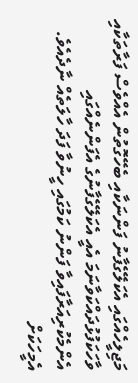މަޖިލީހެއްގައި އެކަލޭގެފާނު ފަންނަކާއި ބެހޭގޮތުން އެއްވެސް ފަރާތަކާއި ވާހަކަފުޅުދައްކަވާނަމަ އެއީ އެކަލޭގެފާނުގެ އެފަންނެއްގައި އެންމެކުރިއަރާފައިވާ ފަންނު ކަމުގައި ހީނުވާ ފަދަ ހާލަތެއް ނާދެއެވެ. އެމީހަކަށް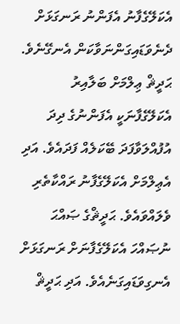އެކަލޭގެފާނު އެފަންނު ރަނގަޅަށް ދެނެވަޑައިގަންނަވާކަން އެނގޭނެވެ. ޙަދީޘް ޢިލްމަށް ބަލާއިރު އެކަލޭގެފާނަކީ އެފަންނުގެ ދިދަ އުފުއްލަވާފަދަ ބޭކަލެއް ފަދައެވެ. އަދި އެޢިލްމަށް އެކަލޭގެފާނު ރައްކާތެރި ވެލައްވައެވެ. ޙަދީޘްގެ ޞައްޙަ ނުޞައްހަ އެކަލޭގެފާނަށް ރަނގަޅަށް އެނގިވަޑައިގަނެއެވެ. އަދި ޙަދީޘް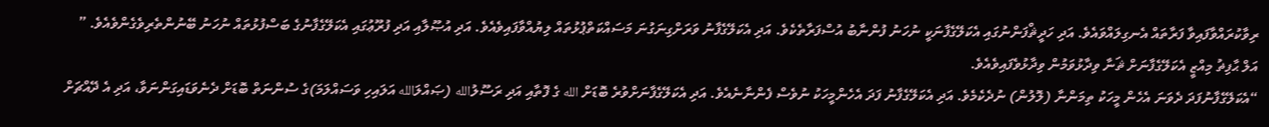ރިވާކުރައްވާފައިވާ ފަރާތައް އެނގިލައްވައެވެ. އަދި ހަދީޘްފަންނުގައި އެކަލޭގެފާނަކީ ނުހަނު ފުންނާބު އުސްފަރާތެކެވެ. އަދި އެކަލޭގެފާނު ވަރަށްގިނަގުނަ މަސައްކަތްޕުޅުތައް ލިޔުއްވާފައިވެއެވެ. އަދި އުޞޫލާއި އަދި ފުރޫޢުގައި އެކަލޭގެފާނުގެ ބަސްފުޅުތައް ނުހަނު ބޭނުންތެރިވެގެންވެއެވެ. ”
އަލް ޙާފިޡު މިއްޒީ އެކަލޭގެފާނަށް ޘަނާ ވިދާޅުވަމުން ވިދާޅުވެފައިވެއެވެ.
“އެކަލޭގެފާނުފަދަ ދެވަނަ އެހެން މީހަކު ތިމަންނާ (ލޮލުން) ނުދެކެމެވެ. އަދި އެކަލޭގެފާނު ފަދަ އެހެންމީހަކު ނުވެސް ފެންނާނެއެވެ. އަދި އެކަލޭގެފާނަށްވުރެ ބޮޑަށް الله ގެ ފޮތާއި އަދި ރަސޫލުالله (ޞައްލަالله އަލައިހި ވަސައްލަމަ)ގެ ސުންނަތް ބޮޑަށް ދެނެވަޑައިގަންނަވާ، އަދި އެ ދޭއްޗަށް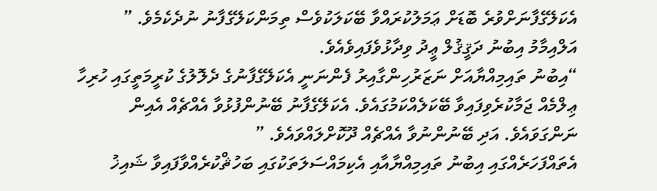އެކަލޭގެފާނަށްވުރެ ބޮޑަށް ޢަމަލުކުރައްވާ ބޭކަލަކުވެސް ތިމަންކަލޭގެފާނު ނުދެކެމެވެ. ”
އަލްއިމާމު އިބުނު ދަޤީޤުލް ޢީދު ވިދާޅުވެފައިވެއެވެ.
“އިބުނު ތައިމިއްޔާއަށް ނަޒަރުހިންގާއިރު ފެންނަނީ އެކަލޭގެފާނުގެ ދެލޮލުގެ ކުރީމަތީގައި ހުރިހާ ޢިލްމެއް ޖަމާކުރެވިފައިވާ ބޭކަލެއްކަމުގައެވެ. އެކަލޭގެފާނު ބޭނުންފުޅުވާ އެއްޗެއް އެއިން ނަންގަވައެވެ. އަދި ބޭނުންނުވާ އެއްޗެއް ދޫކޮށްލައްވައެވެ. ”
އެތައްފަހަރެއްގައި އިބުނު ތައިމިއްޔާއާއި އެކިމައްސަލަތަކުގައި ބަހުޘްކުރެއްވާފައިވާ ޝައިޚު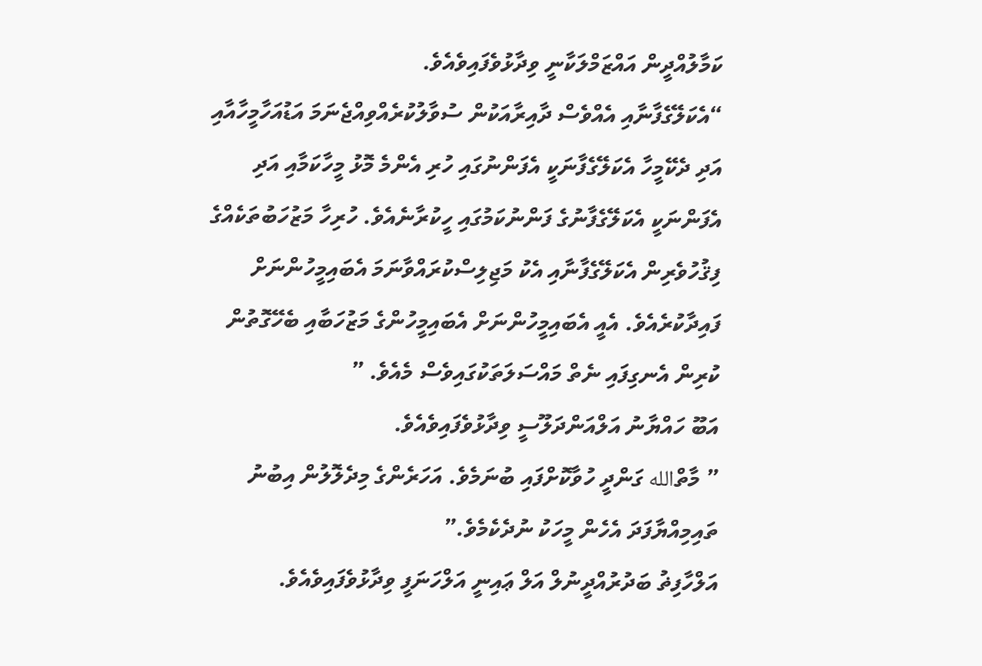ކަމާލުއްދީން އައްޒަމްލަކާނީ ވިދާޅުވެފައިވެއެވެ.
“އެކަލޭގެފާނާއި އެއްވެސް ދާއިރާއަކުން ސުވާލުކުރެއްވިއްޖެނަމަ އަޑުއަހާމީހާއާއި އަދި ދެކޭމީހާ އެކަލޭގެފާނަކީ އެފަންނުގައި ހުރި އެންމެ މޮޅު މީހާކަމާއި އަދި އެފަންނަކީ އެކަލޭގެފާނުގެ ފަންނުކަމުގައި ހީކުރާނެއެވެ. ހުރިހާ މަޒުހަބުތަކެއްގެ ފިޤުހުވެރިން އެކަލޭގެފާނާއި އެކު މަޖިލިސްކުރައްވާނަމަ އެބައިމީހުންނަށް ފައިދާކުރެއެވެ. އެއީ އެބައިމީހުންނަށް އެބައިމީހުންގެ މަޒުހަބާއި ބެހޭގޮތުން ކުރިން އެނގިފައި ނެތް މައްސަލަތަކުގައިވެސް މެއެވެ. ”
އަބޫ ހައްޔާނު އަލްއަންދަލޫސީ ވިދާޅުވެފައިވެއެވެ.
” މާތްالله ގަންދީ ހުވާކޮށްފައި ބުނަމެވެ. އަހަރެންގެ މިދެލޮލުން އިބުނު ތައިމިއްޔާފަދަ އެހެން މީހަކު ނުދެކެމެވެ.”
އަލްހާފިޡު ބަދުރުއްދީނުލް އަލް ޢައިނީ އަލްހަނަފީ ވިދާޅުވެފައިވެއެވެ.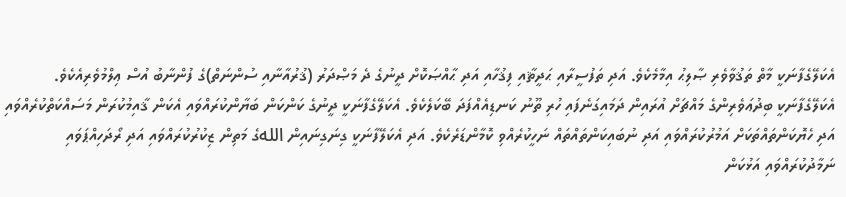އެކަލޭގެފާނަކީ މާތް ތަޤުވާވެރި ޞާލިޙު އިމާމެކެވެ. އަދި ތަފުސީރާއި ޙަދީޘާއި ފިޤުހާއި އަދި ޙާއްޞަކޮށް ދީނުގެ ދެ މަޞްދަރު (ޤުރުއާނާއި ސުންނަތް)ގެ ފުންނާބު އުސް ޢިލްމުވެރިއެކެވެ. އެކަލޭގެފާނަކީ ބިދުޢަވެރިންގެ މައްޗަށް އުރައިން ދަމައިގަނެފައި ހުރި ތޫނު ކަނޑިއެއްފަދަ ބޭކަލެކެވެ. އެކަލޭގެފާނަކީ ދީނުގެ ކަންކަން ބަޔާންކުރައްވައި އެކަން ޤާއިމުކުރަން މަސައްކަތްކުރެއްވައި އަދި ހެޔޮކަންތައްތަކަށް އަމުރުކުރައްވައި އަދި ނުބައިކަންތައްތައް ނަހީކުރެއްވި ކޮމާންޑަރެކެވެ. އަދި އެކަލޭފާނަކީ ގިނަގިނައިން اللهގެ މަތިން ޒިކުރުކުރައްވައި އަދި ރޯދަހިއްޕަވައި ނަމާދުކުރައްވައި އަޅުކަން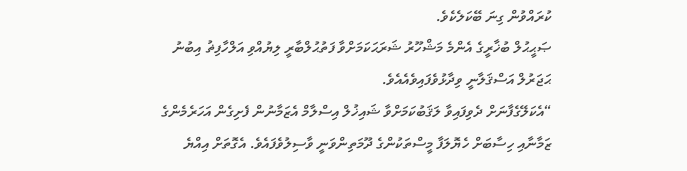ކުރައްވުން ގިނަ ބޭކަލެކެވެ.
ޞަޙީޙުލް ބުޚާރީގެ އެންމެ މަޝްހޫރު ޝަރަޙަކަމަށްވާ ފަތުޙުލްބާރީ ލިޔުއްވި އަލްހާފިޡު އިބުނު ޙަޖަރުލް އަސްޤަލާނީ ވިދާޅުވެފައިވެއެއެވެ.
“އެކަލޭގެފާނަށް ދެވިފައިވާ ލަޤަބުކަމަށްވާ ޝައިޚުލް އިސްލާމް އެޒަމާނުން ފެށިގެން އަހަރެމެންގެ ޒަމާނާއި ހިސާބަށް ހެޔޮލަފާ މީސްތަކުންގެ ދޫމަތިންވަނީ ވާސިލުވެފައެވެ. އެގޮތަށް އިއްޔެ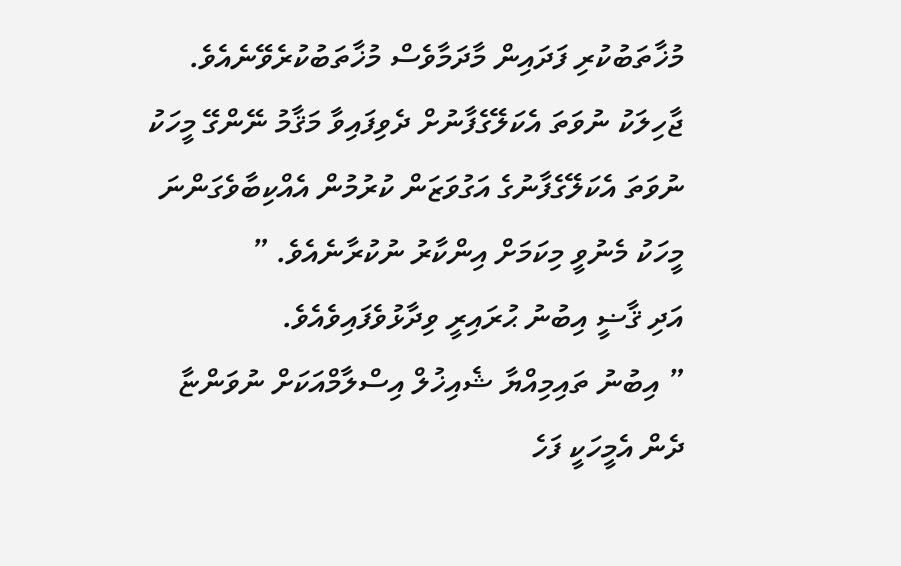މުޚާތަބުކުރި ފަދައިން މާދަމާވެސް މުޚާތަބުކުރެވޭނެއެވެ. ޖާހިލަކު ނުވަތަ އެކަލޭގެފާނުށް ދެވިފައިވާ މަޤާމު ނޭންގޭ މީހަކު ނުވަތަ އެކަލޭގެފާނުގެ އަގުވަޒަން ކުރުމުން އެއްކިބާވެގަންނަ މީހަކު މެނުވީ މިކަމަށް އިންކާރު ނުކުރާނެއެވެ. ”
އަދި ޤާޟީ އިބުނު ޙުރައިރީ ވިދާޅުވެފައިވެއެވެ.
” އިބުނު ތައިމިއްޔާ ޝެއިޚުލް އިސްލާމްއަކަށް ނުވަންޏާ ދެން އެމީހަކީ ފަހެ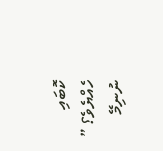ކޮބައި ހެއްޔެވެ؟ ”
ނުނިމޭ